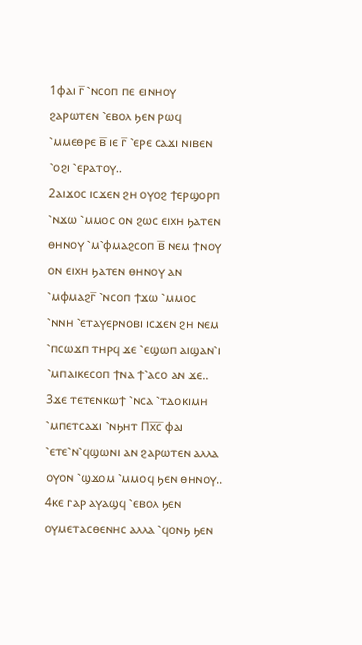1ⲫⲁⲓ ⲅ̅ ⳿ⲛⲥⲟⲡ ⲡⲉ ⲉⲓⲛⲏⲟⲩ ϩⲁⲣⲱⲧⲉⲛ ⳿ⲉⲃⲟⲗ ϧⲉⲛ ⲣⲱϥ ⳿ⲙⲙⲉⲑⲣⲉ ⲃ̅ ⲓⲉ ⲅ̅ ⳿ⲉⲣⲉ ⲥⲁϫⲓ ⲛⲓⲃⲉⲛ ⳿ⲟϩⲓ ⳿ⲉⲣⲁⲧⲟⲩ..
2ⲁⲓϫⲟⲥ ⲓⲥϫⲉⲛ ϩⲏ ⲟⲩⲟϩ ϯⲉⲣϣⲟⲣⲡ ⳿ⲛϫⲱ ⳿ⲙⲙⲟⲥ ⲟⲛ ϩⲱⲥ ⲉⲓⲭⲏ ϧⲁⲧⲉⲛ ⲑⲏⲛⲟⲩ ⳿ⲙ⳿ⲫⲙⲁϩⲥⲟⲡ ⲃ̅ ⲛⲉⲙ ϯⲛⲟⲩ ⲟⲛ ⲉⲓⲭⲏ ϧⲁⲧⲉⲛ ⲑⲏⲛⲟⲩ ⲁⲛ ⳿ⲙⲫⲙⲁϩⲅ̅ ⳿ⲛⲥⲟⲡ ϯϫⲱ ⳿ⲙⲙⲟⲥ ⳿ⲛⲛⲏ ⳿ⲉⲧⲁⲩⲉⲣⲛⲟⲃⲓ ⲓⲥϫⲉⲛ ϩⲏ ⲛⲉⲙ ⳿ⲡⲥⲱϫⲡ ⲧⲏⲣϥ ϫⲉ ⳿ⲉϣⲱⲡ ⲁⲓϣⲁⲛ⳿ⲓ ⳿ⲙⲡⲁⲓⲕⲉⲥⲟⲡ ϯⲛⲁ ϯ⳿ⲁⲥⲟ ⲁⲛ ϫⲉ..
3ϫⲉ ⲧⲉⲧⲉⲛⲕⲱϯ ⳿ⲛⲥⲁ ⳿ⲧⲇⲟⲕⲓⲙⲏ ⳿ⲙⲡⲉⲧⲥⲁϫⲓ ⳿ⲛϧⲏⲧ Ⲡⲭ̅ⲥ̅ ⲫⲁⲓ ⳿ⲉⲧⲉ⳿ⲛ⳿ϥϣⲱⲛⲓ ⲁⲛ ϩⲁⲣⲱⲧⲉⲛ ⲁⲗⲗⲁ ⲟⲩⲟⲛ ⳿ϣϫⲟⲙ ⳿ⲙⲙⲟϥ ϧⲉⲛ ⲑⲏⲛⲟⲩ..
4ⲕⲉ ⲅⲁⲣ ⲁⲩⲁϣϥ ⳿ⲉⲃⲟⲗ ϧⲉⲛ ⲟⲩⲙⲉⲧⲁⲥⲑⲉⲛⲏⲥ ⲁⲗⲗⲁ ⳿ϥⲟⲛϧ ϧⲉⲛ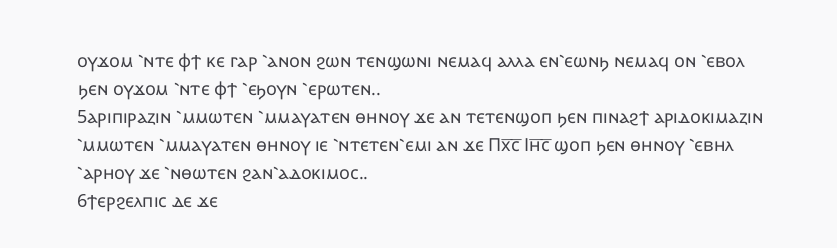ⲟⲩϫⲟⲙ ⳿ⲛⲧⲉ ⲫϯ ⲕⲉ ⲅⲁⲣ ⳿ⲁⲛⲟⲛ ϩⲱⲛ ⲧⲉⲛϣⲱⲛⲓ ⲛⲉⲙⲁϥ ⲁⲗⲗⲁ ⲉⲛ⳿ⲉⲱⲛϧ ⲛⲉⲙⲁϥ ⲟⲛ ⳿ⲉⲃⲟⲗ ϧⲉⲛ ⲟⲩϫⲟⲙ ⳿ⲛⲧⲉ ⲫϯ ⳿ⲉϧⲟⲩⲛ ⳿ⲉⲣⲱⲧⲉⲛ..
5ⲁⲣⲓⲡⲓⲣⲁⲍⲓⲛ ⳿ⲙⲙⲱⲧⲉⲛ ⳿ⲙⲙⲁⲩⲁⲧⲉⲛ ⲑⲏⲛⲟⲩ ϫⲉ ⲁⲛ ⲧⲉⲧⲉⲛϣⲟⲡ ϧⲉⲛ ⲡⲓⲛⲁϩϯ ⲁⲣⲓⲇⲟⲕⲓⲙⲁⲍⲓⲛ ⳿ⲙⲙⲱⲧⲉⲛ ⳿ⲙⲙⲁⲩⲁⲧⲉⲛ ⲑⲏⲛⲟⲩ ⲓⲉ ⳿ⲛⲧⲉⲧⲉⲛ⳿ⲉⲙⲓ ⲁⲛ ϫⲉ Ⲡⲭ̅ⲥ̅ Ⲓⲏ̅ⲥ̅ ϣⲟⲡ ϧⲉⲛ ⲑⲏⲛⲟⲩ ⳿ⲉⲃⲏⲗ ⳿ⲁⲣⲏⲟⲩ ϫⲉ ⳿ⲛⲑⲱⲧⲉⲛ ϩⲁⲛ⳿ⲁⲇⲟⲕⲓⲙⲟⲥ..
6ϯⲉⲣϩⲉⲗⲡⲓⲥ ⲇⲉ ϫⲉ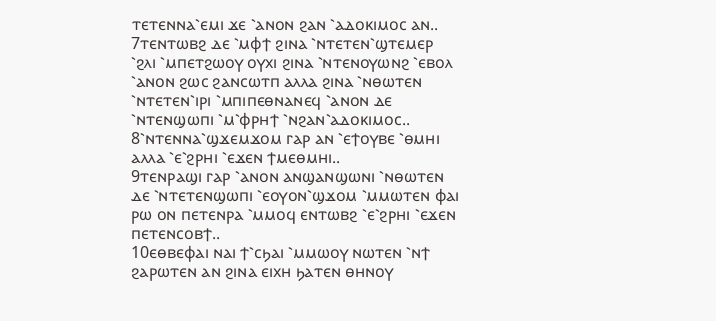ⲧⲉⲧⲉⲛⲛⲁ⳿ⲉⲙⲓ ϫⲉ ⳿ⲁⲛⲟⲛ ϩⲁⲛ ⳿ⲁⲇⲟⲕⲓⲙⲟⲥ ⲁⲛ..
7ⲧⲉⲛⲧⲱⲃϩ ⲇⲉ ⳿ⲙⲫϯ ϩⲓⲛⲁ ⳿ⲛⲧⲉⲧⲉⲛ⳿ϣⲧⲉⲙⲉⲣ ⳿ϩⲗⲓ ⳿ⲙⲡⲉⲧϩⲱⲟⲩ ⲟⲩⲭⲓ ϩⲓⲛⲁ ⳿ⲛⲧⲉⲛⲟⲩⲱⲛϩ ⳿ⲉⲃⲟⲗ ⳿ⲁⲛⲟⲛ ϩⲱⲥ ϩⲁⲛⲥⲱⲧⲡ ⲁⲗⲗⲁ ϩⲓⲛⲁ ⳿ⲛⲑⲱⲧⲉⲛ ⳿ⲛⲧⲉⲧⲉⲛ⳿ⲓⲣⲓ ⳿ⲙⲡⲓⲡⲉⲑⲛⲁⲛⲉϥ ⳿ⲁⲛⲟⲛ ⲇⲉ ⳿ⲛⲧⲉⲛϣⲱⲡⲓ ⳿ⲙ⳿ⲫⲣⲏϯ ⳿ⲛϩⲁⲛ⳿ⲁⲇⲟⲕⲓⲙⲟⲥ..
8⳿ⲛⲧⲉⲛⲛⲁ⳿ϣϫⲉⲙϫⲟⲙ ⲅⲁⲣ ⲁⲛ ⳿ⲉϯⲟⲩⲃⲉ ⳿ⲑⲙⲏⲓ ⲁⲗⲗⲁ ⳿ⲉ⳿ϩⲣⲏⲓ ⳿ⲉϫⲉⲛ ϯⲙⲉⲑⲙⲏⲓ..
9ⲧⲉⲛⲣⲁϣⲓ ⲅⲁⲣ ⳿ⲁⲛⲟⲛ ⲁⲛϣⲁⲛϣⲱⲛⲓ ⳿ⲛⲑⲱⲧⲉⲛ ⲇⲉ ⳿ⲛⲧⲉⲧⲉⲛϣⲱⲡⲓ ⳿ⲉⲟⲩⲟⲛ⳿ϣϫⲟⲙ ⳿ⲙⲙⲱⲧⲉⲛ ⲫⲁⲓ ⲣⲱ ⲟⲛ ⲡⲉⲧⲉⲛⲣⲁ ⳿ⲙⲙⲟϥ ⲉⲛⲧⲱⲃϩ ⳿ⲉ⳿ϩⲣⲏⲓ ⳿ⲉϫⲉⲛ ⲡⲉⲧⲉⲛⲥⲟⲃϯ..
10ⲉⲑⲃⲉⲫⲁⲓ ⲛⲁⲓ ϯ⳿ⲥϧⲁⲓ ⳿ⲙⲙⲱⲟⲩ ⲛⲱⲧⲉⲛ ⳿ⲛϯ ϩⲁⲣⲱⲧⲉⲛ ⲁⲛ ϩⲓⲛⲁ ⲉⲓⲭⲏ ϧⲁⲧⲉⲛ ⲑⲏⲛⲟⲩ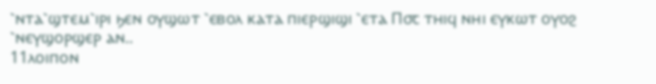⳿ⲛⲧⲁ⳿ϣⲧⲉⲙ⳿ⲓⲣⲓ ϧⲉⲛ ⲟⲩϣⲱⲧ ⳿ⲉⲃⲟⲗ ⲕⲁⲧⲁ ⲡⲓⲉⲣϣⲓϣⲓ ⳿ⲉⲧⲁ Ⲡ⳪ ⲧⲏⲓϥ ⲛⲏⲓ ⲉⲩⲕⲱⲧ ⲟⲩⲟϩ ⳿ⲛⲉⲩϣⲟⲣϣⲉⲣ ⲁⲛ..
11ⲗⲟⲓⲡⲟⲛ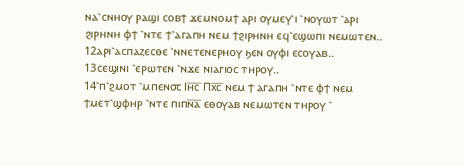ⲛⲁ⳿ⲥⲛⲏⲟⲩ ⲣⲁϣⲓ ⲥⲟⲃϯ ϫⲉⲙⲛⲟⲙϯ ⲁⲣⲓ ⲟⲩⲙⲉⲩ⳿ⲓ ⳿ⲛⲟⲩⲱⲧ ⳿ⲁⲣⲓ ϩⲓⲣⲏⲛⲏ ⲫϯ ⳿ⲛⲧⲉ ϯ⳿ⲁⲅⲁⲡⲏ ⲛⲉⲙ ϯϩⲓⲣⲏⲛⲏ ⲉϥ⳿ⲉϣⲱⲡⲓ ⲛⲉⲙⲱⲧⲉⲛ..
12ⲁⲣⲓ⳿ⲁⲥⲡⲁⲍⲉⲥⲑⲉ ⳿ⲛⲛⲉⲧⲉⲛⲉⲣⲏⲟⲩ ϧⲉⲛ ⲟⲩⲫⲓ ⲉⲥⲟⲩⲁⲃ..
13ⲥⲉϣⲓⲛⲓ ⳿ⲉⲣⲱⲧⲉⲛ ⳿ⲛϫⲉ ⲛⲓⲁⲅⲓⲟⲥ ⲧⲏⲣⲟⲩ..
14⳿ⲡ⳿ϩⲙⲟⲧ ⳿ⲙⲡⲉⲛ⳪ Ⲓⲏ̅ⲥ̅ Ⲡⲭ̅ⲥ̅ ⲛⲉⲙ ϯ ⲁⲅⲁⲡⲏ ⳿ⲛⲧⲉ ⲫϯ ⲛⲉⲙ ϯⲙⲉⲧ⳿ϣⲫⲏⲣ ⳿ⲛⲧⲉ ⲡⲓⲡⲛ̅ⲁ̅ ⲉⲑⲟⲩⲁⲃ ⲛⲉⲙⲱⲧⲉⲛ ⲧⲏⲣⲟⲩ ⳿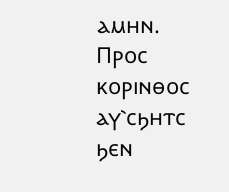ⲁⲙⲏⲛ. Ⲡⲣⲟⲥ ⲕⲟⲣⲓⲛⲑⲟⲥ ⲁⲩ⳿ⲥϧⲏⲧⲥ ϧⲉⲛ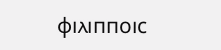ⲫⲓⲗⲓⲡⲡⲟⲓⲥ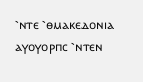⳿ⲛⲧⲉ ⳿ⲑⲙⲁⲕⲉⲇⲟⲛⲓⲁ ⲁⲩⲟⲩⲟⲣⲡⲥ ⳿ⲛⲧⲉⲛ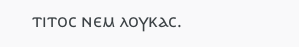ⲧⲓⲧⲟⲥ ⲛⲉⲙ ⲗⲟⲩⲕⲁⲥ.